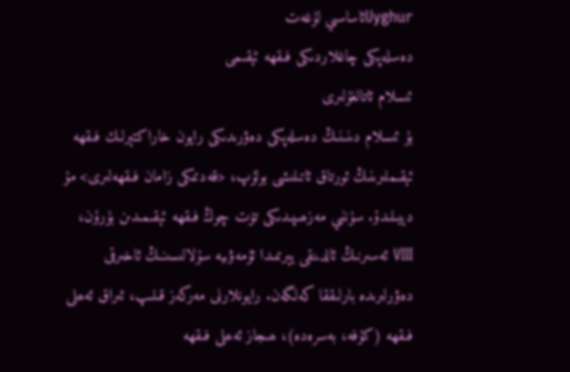Uyghurئاساسىي لۇغەت
دەسلەپكى چاغلاردىكى فىقھە ئېقىمى
ئىسلام ئاتالغۇلىرى
بۇ ئىسلام دىنىنىڭ دەسلەپكى دەۋرىدىكى رايون خاراكتېرلىك فىقھە ئېقىملىرىنىڭ ئورتاق ئاتىلىشى بولۇپ، <قەدىمكى زامان فىقھەلىرى> مۇ دېيىلىدۇ. سۈننىي مەزھىپىدىكى تۆت چوڭ فىقھە ئېقىمىدىن بۇرۇن، Ⅷ ئەسىرنىڭ ئالدىنقى يېرىمىدا ئۇمەۋىيە سۇلالىسىنىڭ ئاخىرقى دەۋرلىرىدە بارلىققا كەلگەن. رايونلارنى مەركەز قىلىپ، ئىراق ئەھلى فىقھە (كۇفە، بەسرەدە)، ھىجاز ئەھلى فىقھە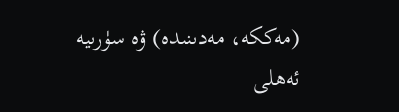(مەككە، مەدىنىدە) ۋە سۈرىيە ئەھلى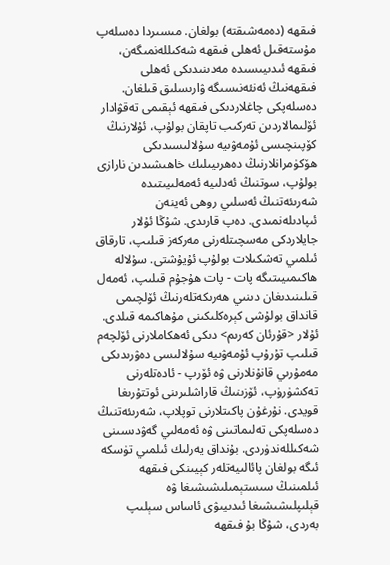فىقھە (دەمەشىقتە) بولغان. مىسىردا دەسلەپ مۇستەقىل ئەھلى فىقھە شەكىللەنمىگەن، فىقھە ئىدىيىسىدە مەدىنىدىكى ئەھلى فىقھەنىڭ ئەنئەنىسىگە ۋارىسلىق قىلغان. دەسلەپكى چاغلاردىكى فىقھە ئېقىمى تەقۋادار ئۆلىمالاردىن تەركىب تاپقان بولۇپ، ئۇلارنىڭ كۆپىنچىسى ئۇمەۋىيە سۇلالىسىدىكى ھۆكۈمرانلارنىڭ دەھرىيىلىك خاھىشىدىن نارازى بولۇپ، سوتنىڭ ئەدلىيە ئەمەلىيىتىدە شەرىئەتنىڭ ئەسلىي روھى ئەينەن ئىپادىلەنمىدى. دەپ قارىدى. شۇڭا ئۇلار جايلاردكى مەسچىتلەرنى مەركەز قىلىپ، تارقاق ئىلمىي تەشكىلات بولۇپ ئۇيۇشتى. سۇلالە ھاكىمىيىتىگە پات - پات ھۇجۇم قىلىپ، ئەمەل قىلىنىدىغان دىنىي ھەرىكەتلەرنىڭ ئۆلچىمى قانداق بولۇشى كېرەكلىكىنى مۇھاكىمە قىلدى. ئۇلار <قۇرئان كەرىم> دىكى ئەھكاملارنى ئۆلچەم قىلىپ تۇرۇپ ئۇمەۋىيە سۇلالىسى دەۋرىدىكى مەمۇرىي قانۇنلارنى ۋە ئۆرپ - ئادەتلەرنى تەكشۈرۈپ، ئۆزىنىڭ قاراشلىرىنى ئوتتۇرىغا قويدى. نۇرغۇن پاكىتلارنى توپلاپ، شەرىئەتنىڭ دەسلەپكى تەلىماتىنى ۋە ئەمەلىي گەۋدىسىنى شەكىللەندۈردى. بۇنداق يەرلىك ئىلمىي تۈسكە ئىگە بولغان پائالىيەتلەر كېيىنكى فىقھە ئىلمىنىڭ سىستېمىلىشىشىغا ۋە قېلىپلىشىشىغا ئىدىيىۋى ئاساس سېلىپ بەردى، شۇڭا بۇ فىقھە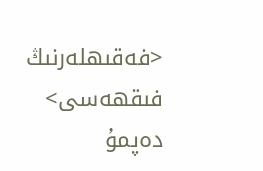<فەقىھلەرنىڭ فىقھەسى> دەپمۇ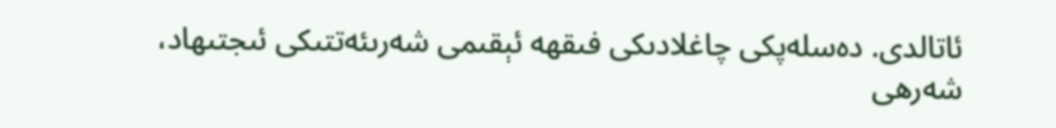ئاتالدى. دەسلەپكى چاغلادىكى فىقھە ئېقىمى شەرىئەتتىكى ئىجتىھاد، شەرھى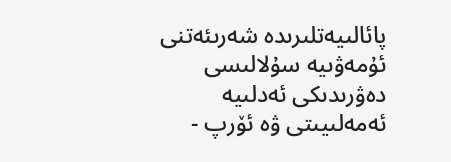پائالىيەتلىرىدە شەرىئەتنى ئۇمەۋىيە سۇلالىسى دەۋرىدىكى ئەدلىيە ئەمەلىيىتى ۋە ئۆرپ -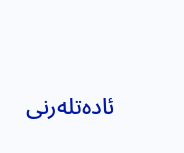ئادەتلەرنى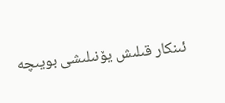ئىنكار قىلىش يۆنىلىشى بويىچە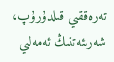تەرەققىي قىلدۇرۇپ، شەرىئەتنىڭ ئەمەلىي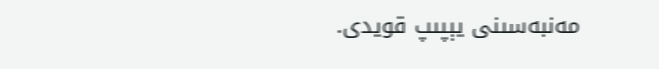مەنبەسىنى يېپىپ قويدى.